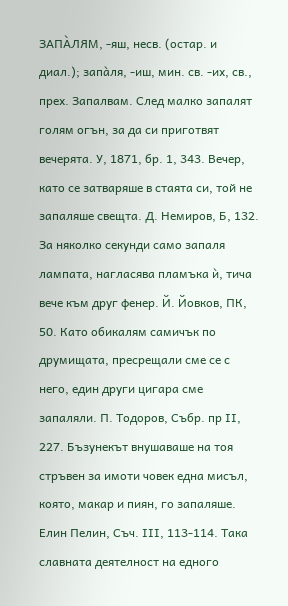ЗАПА̀ЛЯМ, -яш, несв. (остар. и диал.); запàля, -иш, мин. св. -их, св., прех. Запалвам. След малко запалят голям огън, за да си приготвят вечерята. У, 1871, бр. 1, 343. Вечер, като се затваряше в стаята си, той не запаляше свещта. Д. Немиров, Б, 132. За няколко секунди само запаля лампата, нагласява пламъка ѝ, тича вече към друг фенер. Й. Йовков, ПК, 50. Като обикалям самичък по друмищата, пресрещали сме се с него, един други цигара сме запаляли. П. Тодоров, Събр. пр ІІ, 227. Бъзунекът внушаваше на тоя стръвен за имоти човек една мисъл, която, макар и пиян, го запаляше. Елин Пелин, Съч. ІІІ, 113-114. Така славната деятелност на едного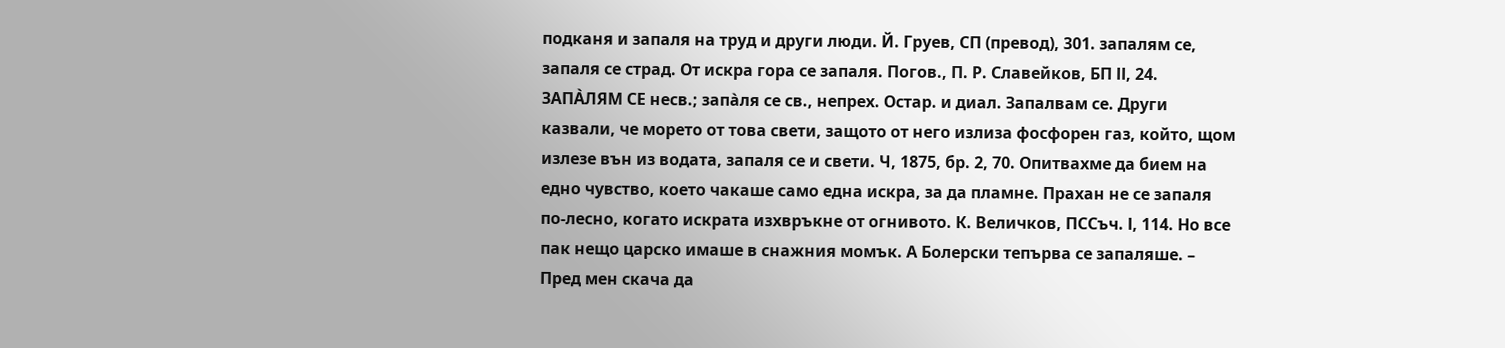подканя и запаля на труд и други люди. Й. Груев, СП (превод), 301. запалям се, запаля се страд. От искра гора се запаля. Погов., П. Р. Славейков, БП ІІ, 24.
ЗАПА̀ЛЯМ СЕ несв.; запàля се св., непрех. Остар. и диал. Запалвам се. Други казвали, че морето от това свети, защото от него излиза фосфорен газ, който, щом излезе вън из водата, запаля се и свети. Ч, 1875, бр. 2, 70. Опитвахме да бием на едно чувство, което чакаше само една искра, за да пламне. Прахан не се запаля по-лесно, когато искрата изхвръкне от огнивото. К. Величков, ПССъч. І, 114. Но все пак нещо царско имаше в снажния момък. А Болерски тепърва се запаляше. – Пред мен скача да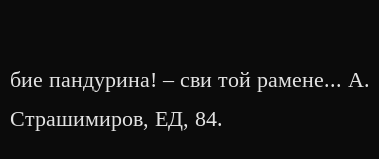бие пандурина! – сви той рамене... А. Страшимиров, ЕД, 84.